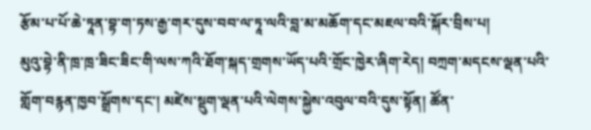རྩོམ་པ་པོ་ཆེ་ཏཱན་བྷ་ག་ཏས་རྒྱ་གར་དུས་བབ་ལ་ཏཱ་ལའི་བླ་མ་མཆོག་དང་མཇལ་བའི་སྐོར་བྲིས་པ།
མུའུ་བྷེ་ནི་ཁྲ་ཁྲ་ཟིང་ཟིང་གི་ལས་ཀའི་ཐོག་སྐད་གྲགས་ཡོད་པའི་གྲོང་ཁྱེར་ཞིག་རེད། བཀྲག་མདངས་ལྡན་པའི་གློག་བརྙན་ཁྱབ་སྒྲོགས་དང་། མཛེས་སྡུག་ལྡན་པའི་ལེགས་སྐྱེས་འབུལ་བའི་དུས་སྟོན། ཚོན་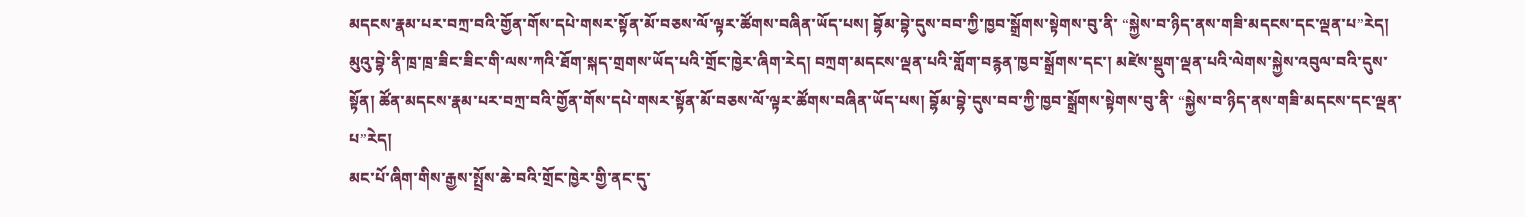མདངས་རྣམ་པར་བཀྲ་བའི་གྱོན་གོས་དཔེ་གསར་སྟོན་མོ་བཅས་ལོ་ལྟར་ཚོགས་བཞིན་ཡོད་པས། བྷོམ་བྷེ་དུས་བབ་ཀྱི་ཁྱབ་སྒྲོགས་སྟེགས་བུ་ནི་ “སྐྱེས་བ་ཉིད་ནས་གཟི་མདངས་དང་ལྡན་པ”རེད།
མུའུ་བྷེ་ནི་ཁྲ་ཁྲ་ཟིང་ཟིང་གི་ལས་ཀའི་ཐོག་སྐད་གྲགས་ཡོད་པའི་གྲོང་ཁྱེར་ཞིག་རེད། བཀྲག་མདངས་ལྡན་པའི་གློག་བརྙན་ཁྱབ་སྒྲོགས་དང་། མཛེས་སྡུག་ལྡན་པའི་ལེགས་སྐྱེས་འབུལ་བའི་དུས་སྟོན། ཚོན་མདངས་རྣམ་པར་བཀྲ་བའི་གྱོན་གོས་དཔེ་གསར་སྟོན་མོ་བཅས་ལོ་ལྟར་ཚོགས་བཞིན་ཡོད་པས། བྷོམ་བྷེ་དུས་བབ་ཀྱི་ཁྱབ་སྒྲོགས་སྟེགས་བུ་ནི་ “སྐྱེས་བ་ཉིད་ནས་གཟི་མདངས་དང་ལྡན་པ”རེད།
མང་པོ་ཞིག་གིས་རྒྱས་སྤྲོས་ཆེ་བའི་གྲོང་ཁྱེར་གྱི་ནང་དུ་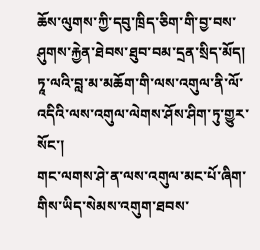ཆོས་ལུགས་ཀྱི་དབུ་ཁྲིད་ཅིག་གི་བྱ་བས་ཤུགས་རྐྱེན་ཐེབས་ཐུབ་བམ་དྲན་སྲིད་མོད།
ཏཱ་ལའི་བླ་མ་མཆོག་གི་ལས་འགུལ་ནི་ལོ་འདིའི་ལས་འགུལ་ལེགས་ཤོས་ཤིག་ཏུ་གྱུར་སོང་།
གང་ལགས་ཤེ་ན་ལས་འགུལ་མང་པོ་ཞིག་གིས་ཡིད་སེམས་འགུག་ཐབས་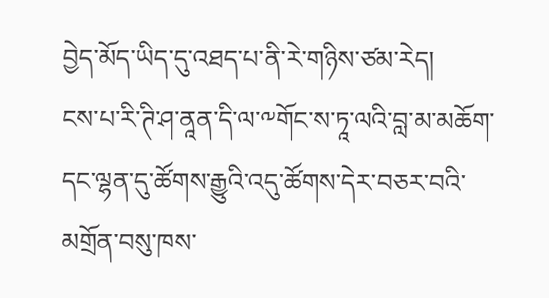བྱེད་མོད་ཡིད་དུ་འཐད་པ་ནི་རེ་གཉིས་ཙམ་རེད།
ངས་པ་རི་ཊི་ཤ་ནཱན་དི་ལ་༸གོང་ས་ཏཱ་ལའི་བླ་མ་མཆོག་དང་ལྷན་དུ་ཚོགས་རྒྱུའི་འདུ་ཚོགས་དེར་བཅར་བའི་མགྲོན་བསུ་ཁས་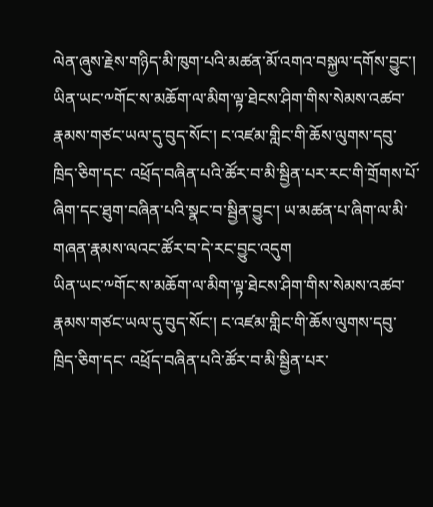ལེན་ཞུས་རྗེས་གཉིད་མི་ཁུག་པའི་མཚན་མོ་འགའ་བསྐྱལ་དགོས་བྱུང་།
ཡིན་ཡང་༸གོང་ས་མཆོག་ལ་མིག་ལྟ་ཐེངས་ཤིག་གིས་སེམས་འཚབ་རྣམས་གཙང་ཡལ་དུ་བུད་སོང་། ང་འཛམ་གླིང་གི་ཆོས་ལུགས་དབུ་ཁྲིད་ཅིག་དང་ འཕྲོད་བཞིན་པའི་ཚོར་བ་མི་སྦྱིན་པར་རང་གི་གྲོགས་པོ་ཞིག་དང་ཐུག་བཞིན་པའི་སྣང་བ་སྦྱིན་བྱུང་། ཡ་མཚན་པ་ཞིག་ལ་མི་གཞན་རྣམས་ལའང་ཚོར་བ་དེ་རང་བྱུང་འདུག
ཡིན་ཡང་༸གོང་ས་མཆོག་ལ་མིག་ལྟ་ཐེངས་ཤིག་གིས་སེམས་འཚབ་རྣམས་གཙང་ཡལ་དུ་བུད་སོང་། ང་འཛམ་གླིང་གི་ཆོས་ལུགས་དབུ་ཁྲིད་ཅིག་དང་ འཕྲོད་བཞིན་པའི་ཚོར་བ་མི་སྦྱིན་པར་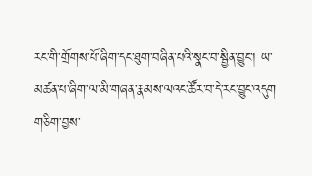རང་གི་གྲོགས་པོ་ཞིག་དང་ཐུག་བཞིན་པའི་སྣང་བ་སྦྱིན་བྱུང་། ཡ་མཚན་པ་ཞིག་ལ་མི་གཞན་རྣམས་ལའང་ཚོར་བ་དེ་རང་བྱུང་འདུག
གཅིག་བྱས་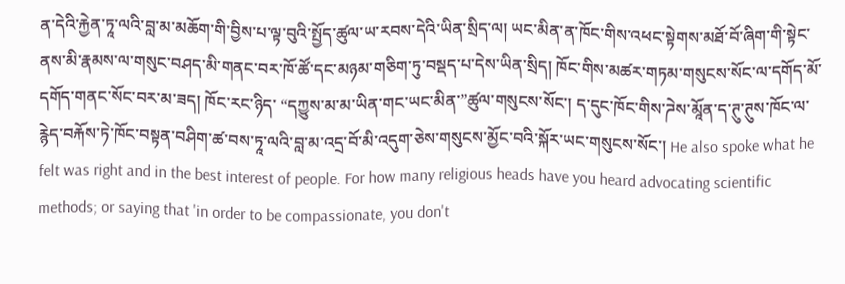ན་དེའི་རྐྱེན་ཏཱ་ལའི་བླ་མ་མཆོག་གི་བྱིས་པ་ལྟ་བུའི་སྤྱོད་ཚུལ་ཡ་རབས་དེའི་ཡིན་སྲིད་ལ། ཡང་མིན་ན་ཁོང་གིས་འཕང་སྟེགས་མཐོ་བོ་ཞིག་གི་སྟེང་ནས་མི་རྣམས་ལ་གསུང་བཤད་མི་གནང་བར་ཁོ་ཚོ་དང་མཉམ་གཅིག་ཏུ་བསྡད་པ་དེས་ཡིན་སྲིད། ཁོང་གིས་མཚར་གཏམ་གསུངས་སོང་ལ་དགོད་མོ་དགོད་གནང་སོང་བར་མ་ཟད། ཁོང་རང་ཉིད་ “དཀྱུས་མ་མ་ཡིན་གང་ཡང་མིན་”ཚུལ་གསུངས་སོང་། ད་དུང་ཁོང་གིས་ཌེས་མཱོན་ད་ཊུ་ཊུས་ཁོང་ལ་རྙེད་བརྐོས་ཏེ་ཁོང་བསྟན་བཤིག་ཚ་བས་ཏཱ་ལའི་བླ་མ་འདྲ་བོ་མི་འདུག་ཅེས་གསུངས་མྱོང་བའི་སྐོར་ཡང་གསུངས་སོང་། He also spoke what he felt was right and in the best interest of people. For how many religious heads have you heard advocating scientific methods; or saying that 'in order to be compassionate, you don't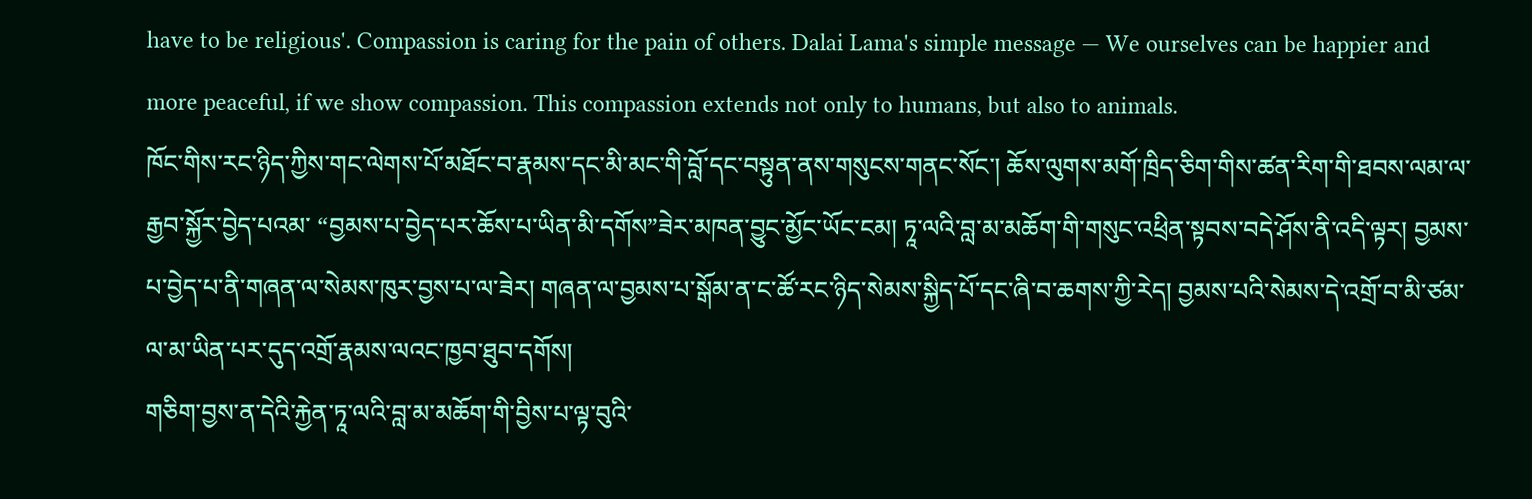have to be religious'. Compassion is caring for the pain of others. Dalai Lama's simple message — We ourselves can be happier and more peaceful, if we show compassion. This compassion extends not only to humans, but also to animals.
ཁོང་གིས་རང་ཉིད་ཀྱིས་གང་ལེགས་པོ་མཐོང་བ་རྣམས་དང་མི་མང་གི་བློ་དང་བསྟུན་ནས་གསུངས་གནང་སོང་། ཆོས་ལུགས་མགོ་ཁྲིད་ཅིག་གིས་ཚན་རིག་གི་ཐབས་ལམ་ལ་རྒྱབ་སྐྱོར་བྱེད་པའམ་ “བྱམས་པ་བྱེད་པར་ཆོས་པ་ཡིན་མི་དགོས”ཟེར་མཁན་བྱུང་མྱོང་ཡོང་ངམ། ཏཱ་ལའི་བླ་མ་མཆོག་གི་གསུང་འཕྲིན་སྟབས་བདེ་ཤོས་ནི་འདི་ལྟར། བྱམས་པ་བྱེད་པ་ནི་གཞན་ལ་སེམས་ཁུར་བྱས་པ་ལ་ཟེར། གཞན་ལ་བྱམས་པ་སྒོམ་ན་ང་ཚོ་རང་ཉིད་སེམས་སྐྱིད་པོ་དང་ཞི་བ་ཆགས་ཀྱི་རེད། བྱམས་པའི་སེམས་དེ་འགྲོ་བ་མི་ཙམ་ལ་མ་ཡིན་པར་དུད་འགྲོ་རྣམས་ལའང་ཁྱབ་ཐུབ་དགོས།
གཅིག་བྱས་ན་དེའི་རྐྱེན་ཏཱ་ལའི་བླ་མ་མཆོག་གི་བྱིས་པ་ལྟ་བུའི་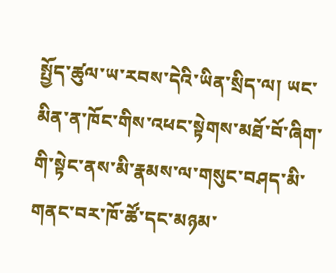སྤྱོད་ཚུལ་ཡ་རབས་དེའི་ཡིན་སྲིད་ལ། ཡང་མིན་ན་ཁོང་གིས་འཕང་སྟེགས་མཐོ་བོ་ཞིག་གི་སྟེང་ནས་མི་རྣམས་ལ་གསུང་བཤད་མི་གནང་བར་ཁོ་ཚོ་དང་མཉམ་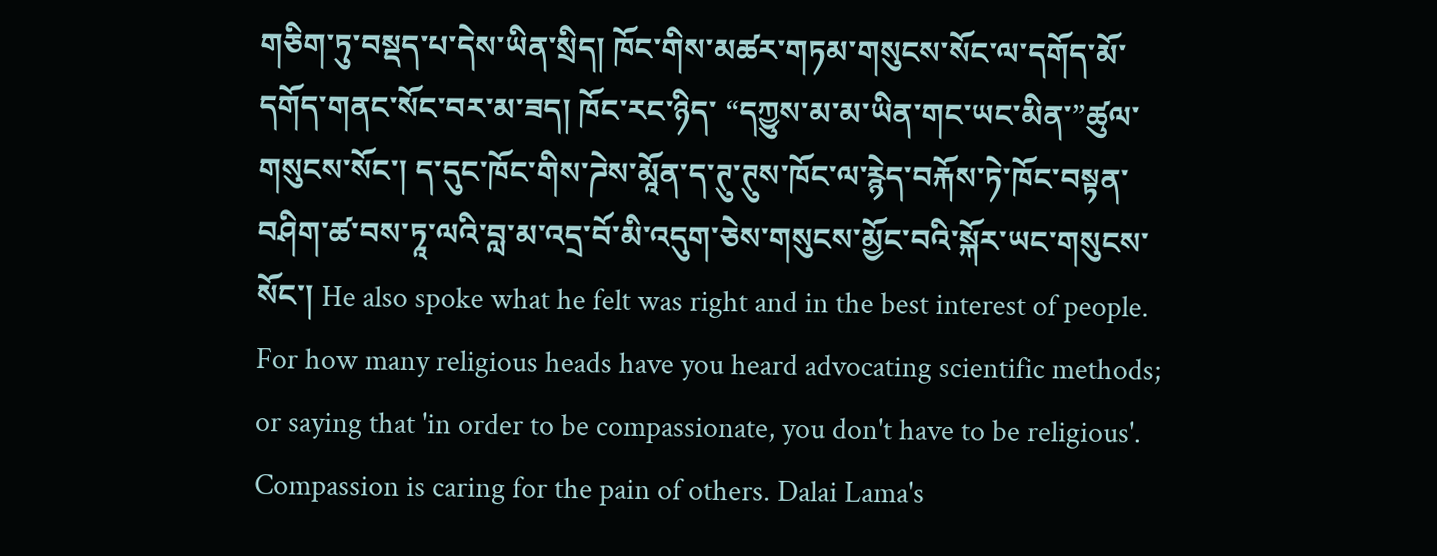གཅིག་ཏུ་བསྡད་པ་དེས་ཡིན་སྲིད། ཁོང་གིས་མཚར་གཏམ་གསུངས་སོང་ལ་དགོད་མོ་དགོད་གནང་སོང་བར་མ་ཟད། ཁོང་རང་ཉིད་ “དཀྱུས་མ་མ་ཡིན་གང་ཡང་མིན་”ཚུལ་གསུངས་སོང་། ད་དུང་ཁོང་གིས་ཌེས་མཱོན་ད་ཊུ་ཊུས་ཁོང་ལ་རྙེད་བརྐོས་ཏེ་ཁོང་བསྟན་བཤིག་ཚ་བས་ཏཱ་ལའི་བླ་མ་འདྲ་བོ་མི་འདུག་ཅེས་གསུངས་མྱོང་བའི་སྐོར་ཡང་གསུངས་སོང་། He also spoke what he felt was right and in the best interest of people. For how many religious heads have you heard advocating scientific methods; or saying that 'in order to be compassionate, you don't have to be religious'. Compassion is caring for the pain of others. Dalai Lama's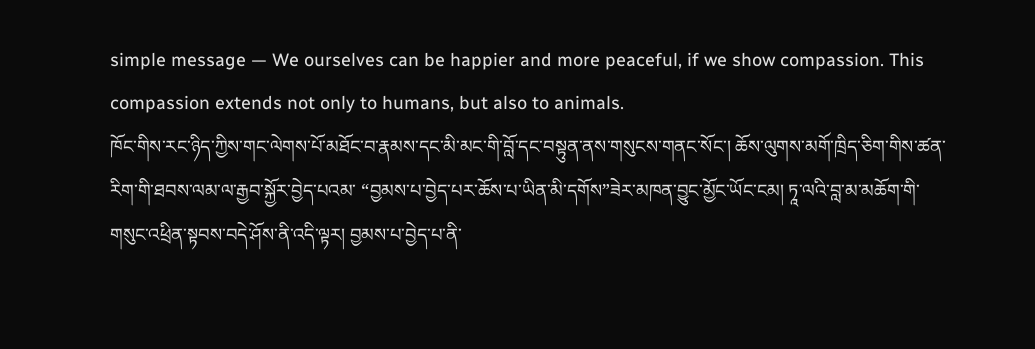simple message — We ourselves can be happier and more peaceful, if we show compassion. This compassion extends not only to humans, but also to animals.
ཁོང་གིས་རང་ཉིད་ཀྱིས་གང་ལེགས་པོ་མཐོང་བ་རྣམས་དང་མི་མང་གི་བློ་དང་བསྟུན་ནས་གསུངས་གནང་སོང་། ཆོས་ལུགས་མགོ་ཁྲིད་ཅིག་གིས་ཚན་རིག་གི་ཐབས་ལམ་ལ་རྒྱབ་སྐྱོར་བྱེད་པའམ་ “བྱམས་པ་བྱེད་པར་ཆོས་པ་ཡིན་མི་དགོས”ཟེར་མཁན་བྱུང་མྱོང་ཡོང་ངམ། ཏཱ་ལའི་བླ་མ་མཆོག་གི་གསུང་འཕྲིན་སྟབས་བདེ་ཤོས་ནི་འདི་ལྟར། བྱམས་པ་བྱེད་པ་ནི་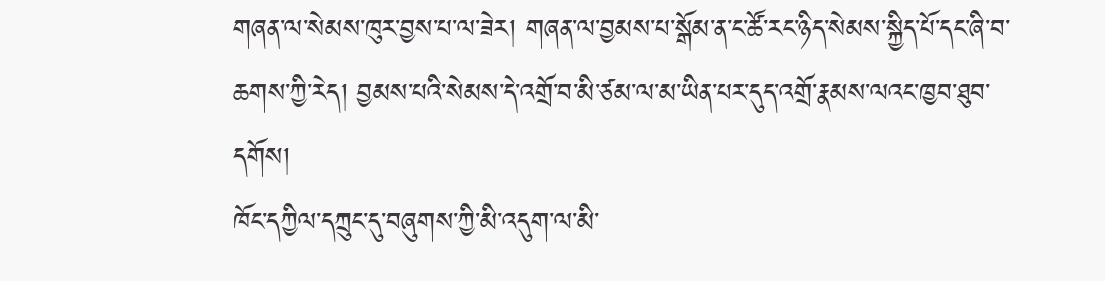གཞན་ལ་སེམས་ཁུར་བྱས་པ་ལ་ཟེར། གཞན་ལ་བྱམས་པ་སྒོམ་ན་ང་ཚོ་རང་ཉིད་སེམས་སྐྱིད་པོ་དང་ཞི་བ་ཆགས་ཀྱི་རེད། བྱམས་པའི་སེམས་དེ་འགྲོ་བ་མི་ཙམ་ལ་མ་ཡིན་པར་དུད་འགྲོ་རྣམས་ལའང་ཁྱབ་ཐུབ་དགོས།
ཁོང་དཀྱིལ་དཀྲུང་དུ་བཞུགས་ཀྱི་མི་འདུག་ལ་མི་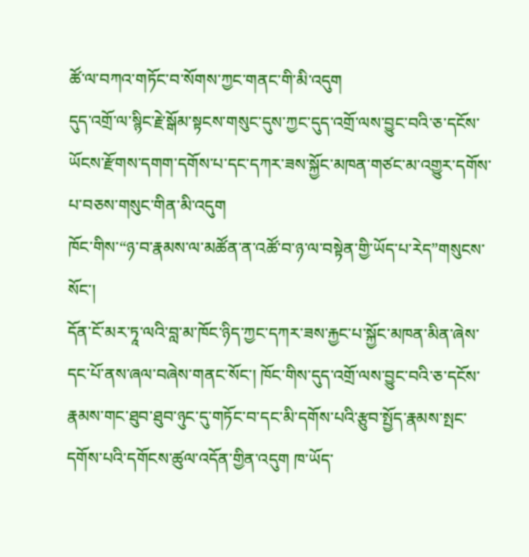ཚོ་ལ་བཀའ་གཏོང་བ་སོགས་ཀྱང་གནང་གི་མི་འདུག
དུད་འགྲོ་ལ་སྙིང་རྗེ་སྒོམ་སྟངས་གསུང་དུས་ཀྱང་དུད་འགྲོ་ལས་བྱུང་བའི་ཅ་དངོས་ཡོངས་རྫོགས་དགག་དགོས་པ་དང་དཀར་ཟས་སྐྱོང་མཁན་གཙང་མ་འགྱུར་དགོས་པ་བཅས་གསུང་གིན་མི་འདུག
ཁོང་གིས་“ཉ་བ་རྣམས་ལ་མཚོན་ན་འཚོ་བ་ཉ་ལ་བསྟེན་གྱི་ཡོད་པ་རེད”གསུངས་སོང་།
དོན་ངོ་མར་ཏཱ་ལའི་བླ་མ་ཁོང་ཉིད་ཀྱང་དཀར་ཟས་རྐྱང་པ་སྐྱོང་མཁན་མིན་ཞེས་དང་པོ་ནས་ཞལ་བཞེས་གནང་སོང་། ཁོང་གིས་དུད་འགྲོ་ལས་བྱུང་བའི་ཅ་དངོས་རྣམས་གང་ཐུབ་ཐུབ་ཉུང་དུ་གཏོང་བ་དང་མི་དགོས་པའི་རྩུབ་སྤྱོད་རྣམས་སྤང་དགོས་པའི་དགོངས་ཚུལ་འདོན་གྱིན་འདུག ཁ་ཡོད་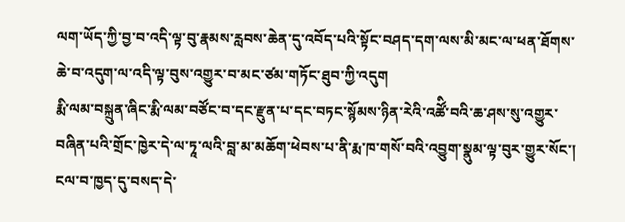ལག་ཡོད་ཀྱི་བྱ་བ་འདི་ལྟ་བུ་རྣམས་རླབས་ཆེན་དུ་འབོད་པའི་སྟོང་བཤད་དག་ལས་མི་མང་ལ་ཕན་ཐོགས་ཆེ་བ་འདུག་ལ་འདི་ལྟ་བུས་འགྱུར་བ་མང་ཙམ་གཏོང་ཐུབ་ཀྱི་འདུག
རྨི་ལམ་བསྐྲུན་ཞིང་རྨི་ལམ་བཙོང་བ་དང་རྫུན་པ་དང་བཏང་སྙོམས་ཉིན་རེའི་འཚོི་བའི་ཆ་ཤས་སུ་འགྱུར་བཞིན་པའི་གྲོང་ཁྱེར་དེ་ལ་ཏཱ་ལའི་བླ་མ་མཆོག་ཕེབས་པ་ནི་རྨ་ཁ་གསོ་བའི་འབྱུག་སྣུམ་ལྟ་བུར་གྱུར་སོང་། ངལ་བ་ཁྱད་དུ་བསད་དེ་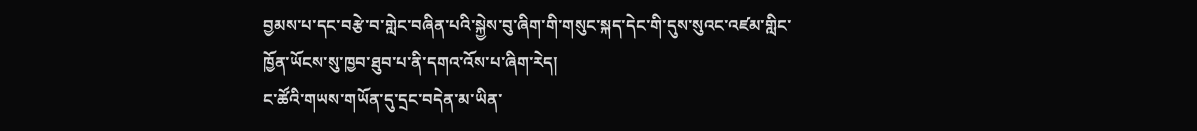བྱམས་པ་དང་བརྩེ་བ་གླེང་བཞིན་པའི་སྐྱེས་བུ་ཞིག་གི་གསུང་སྐད་དེང་གི་དུས་སུའང་འཛམ་གླིང་ཁྱོན་ཡོངས་སུ་ཁྱབ་ཐུབ་པ་ནི་དགའ་འོས་པ་ཞིག་རེད།
ང་ཚོའི་གཡས་གཡོན་དུ་དྲང་བདེན་མ་ཡིན་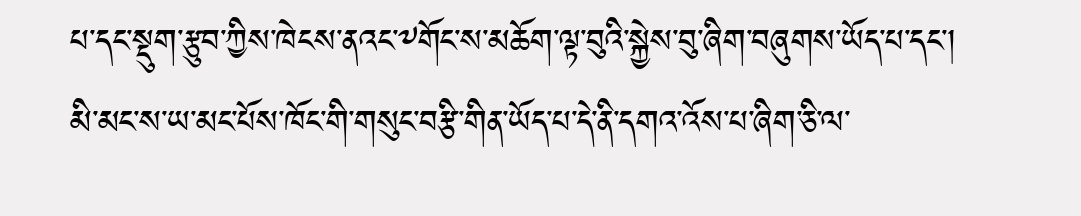པ་དང་སྡུག་རྩུབ་ཀྱིས་ཁེངས་ནའང་༸གོང་ས་མཆོག་ལྟ་བུའི་སྐྱེས་བུ་ཞིག་བཞུགས་ཡོད་པ་དང་།
མི་མང་ས་ཡ་མང་པོས་ཁོང་གི་གསུང་བརྩི་གིན་ཡོད་པ་དེ་ནི་དགའ་འོས་པ་ཞིག་ཅི་ལ་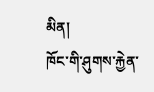མིན།
ཁོང་གི་ཤུགས་རྐྱེན་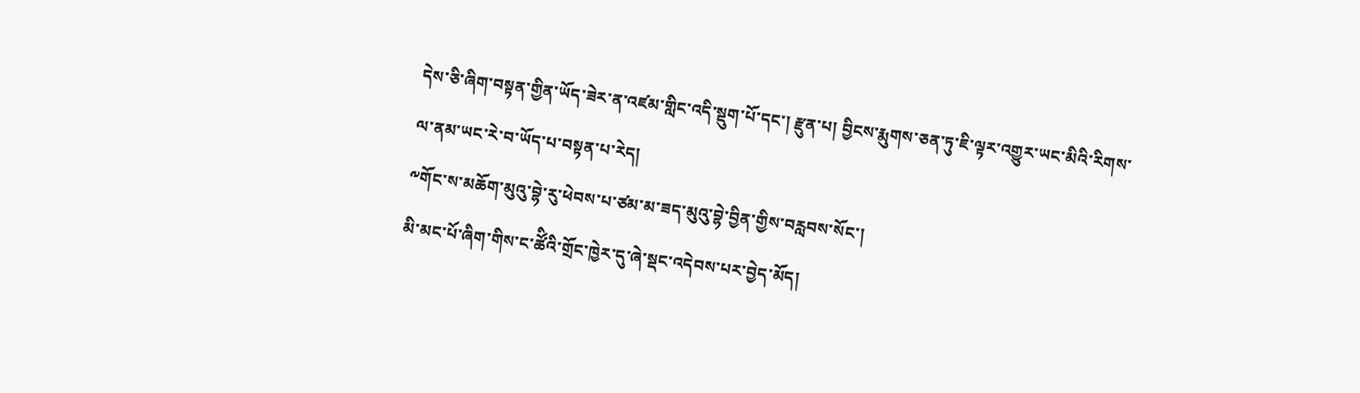དེས་ཅི་ཞིག་བསྟན་གྱིན་ཡོད་ཟེར་ན་འཛམ་གླིང་འདི་སྡུག་པོ་དང་། རྫུན་པ། བྱིངས་རྨུགས་ཅན་ཏུ་ཇི་ལྟར་འགྱུར་ཡང་མིའི་རིགས་ལ་ནམ་ཡང་རེ་བ་ཡོད་པ་བསྟན་པ་རེད།
༸གོང་ས་མཆོག་མུའུ་བྷེ་རུ་ཕེབས་པ་ཙམ་མ་ཟད་མུའུ་བྷེ་བྱིན་གྱིས་བརླབས་སོང་།
མི་མང་པོ་ཞིག་གིས་ང་ཚོིའི་གྲོང་ཁྱེར་དུ་ཞེ་སྡང་འདེབས་པར་བྱེད་མོད།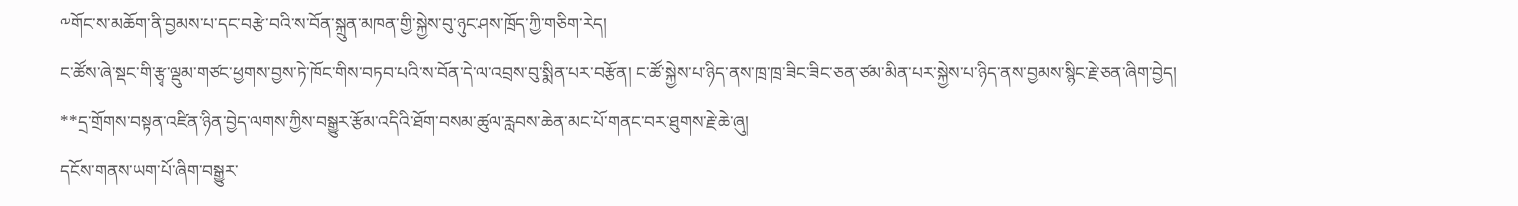༸གོང་ས་མཆོག་ནི་བྱམས་པ་དང་བརྩེ་བའི་ས་བོན་སྐྲུན་མཁན་གྱི་སྐྱེས་བུ་ཉུང་ཤས་ཁྲོད་ཀྱི་གཅིག་རེད།
ང་ཚོས་ཞེ་སྡང་གི་རྩྭ་ལྡུམ་གཙང་ཕྱགས་བྱས་ཏེ་ཁོང་གིས་བཏབ་པའི་ས་བོན་དེ་ལ་འབྲས་བུ་སྨིན་པར་བརྩོན། ང་ཚོ་སྐྱེས་པ་ཉིད་ནས་ཁྲ་ཁྲ་ཟིང་ཟིང་ཅན་ཙམ་མིན་པར་སྐྱེས་པ་ཉིད་ནས་བྱམས་སྙིང་རྗེ་ཅན་ཞིག་བྱེད།
**དྲ་གྲོགས་བསྟན་འཛིན་ཉིན་བྱེད་ལགས་ཀྱིས་བསྒྱུར་རྩོམ་འདིའི་ཐོག་བསམ་ཚུལ་རླབས་ཆེན་མང་པོ་གནང་བར་ཐུགས་རྗེ་ཆེ་ཞུ།
དངོས་གནས་ཡག་པོ་ཞིག་བསྒྱུར་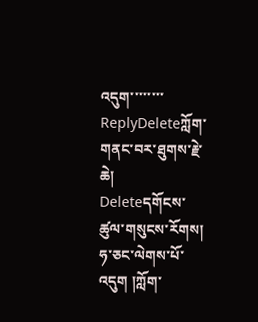འདུག་་་་་་་་
ReplyDeleteཀློག་གནང་བར་ཐུགས་རྗེ་ཆེ།
Deleteདགོངས་ཚུལ་གསུངས་རོགས།
ཧ་ཅང་ལེགས་པོ་འདུག །ཀློག་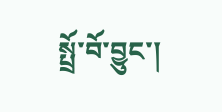སྤྲོ་བོ་བྱུང་།